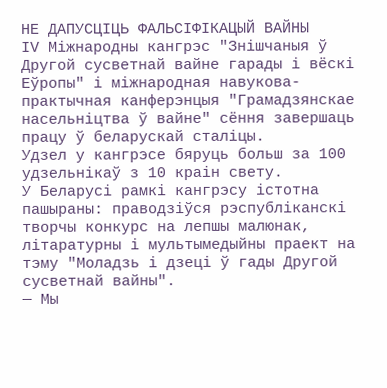НЕ ДАПУСЦІЦЬ ФАЛЬСІФІКАЦЫЙ ВАЙНЫ
ІV Міжнародны кангрэс "Знішчаныя ў Другой сусветнай вайне гарады і вёскі Еўропы" і міжнародная навукова-практычная канферэнцыя "Грамадзянскае насельніцтва ў вайне" сёння завершаць працу ў беларускай сталіцы.
Удзел у кангрэсе бяруць больш за 100 удзельнікаў з 10 краін свету.
У Беларусі рамкі кангрэсу істотна пашыраны: праводзіўся рэспубліканскі творчы конкурс на лепшы малюнак, літаратурны і мультымедыйны праект на тэму "Моладзь і дзеці ў гады Другой сусветнай вайны".
— Мы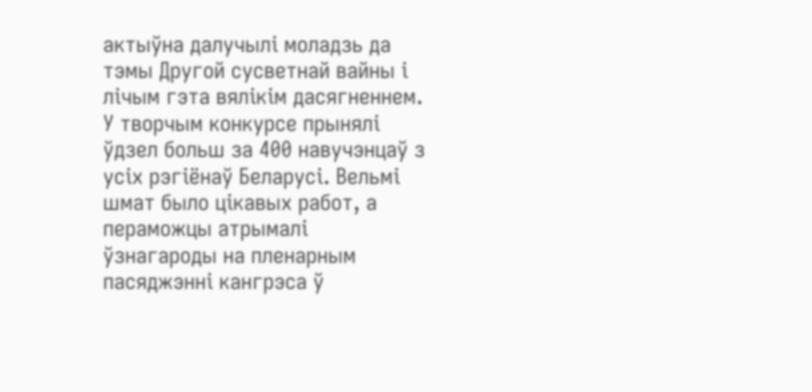актыўна далучылі моладзь да тэмы Другой сусветнай вайны і лічым гэта вялікім дасягненнем. У творчым конкурсе прынялі ўдзел больш за 400 навучэнцаў з усіх рэгіёнаў Беларусі. Вельмі шмат было цікавых работ, а пераможцы атрымалі ўзнагароды на пленарным пасяджэнні кангрэса ў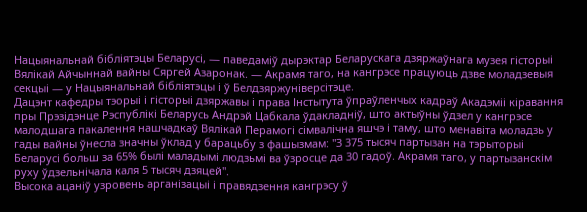Нацыянальнай бібліятэцы Беларусі, — паведаміў дырэктар Беларускага дзяржаўнага музея гісторыі Вялікай Айчыннай вайны Сяргей Азаронак. — Акрамя таго, на кангрэсе працуюць дзве моладзевыя секцыі — у Нацыянальнай бібліятэцы і ў Белдзяржуніверсітэце.
Дацэнт кафедры тэорыі і гісторыі дзяржавы і права Інстытута ўпраўленчых кадраў Акадэміі кіравання пры Прэзідэнце Рэспублікі Беларусь Андрэй Цабкала ўдакладніў, што актыўны ўдзел у кангрэсе малодшага пакалення нашчадкаў Вялікай Перамогі сімвалічна яшчэ і таму, што менавіта моладзь у гады вайны ўнесла значны ўклад у барацьбу з фашызмам: "З 375 тысяч партызан на тэрыторыі Беларусі больш за 65% былі маладымі людзьмі ва ўзросце да 30 гадоў. Акрамя таго, у партызанскім руху ўдзельнічала каля 5 тысяч дзяцей".
Высока ацаніў узровень арганізацыі і правядзення кангрэсу ў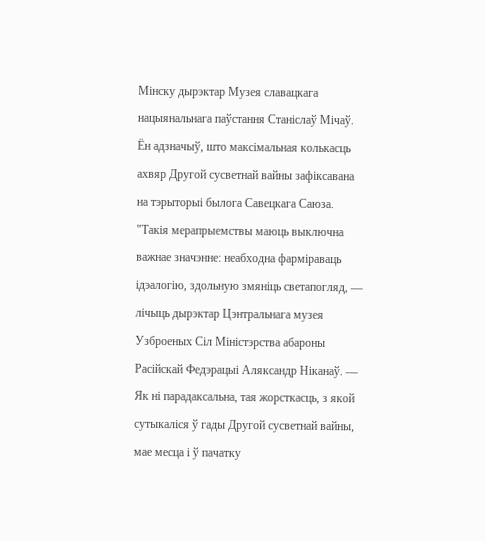Мінску дырэктар Музея славацкага нацыянальнага паўстання Станіслаў Мічаў. Ён адзначыў, што максімальная колькасць ахвяр Другой сусветнай вайны зафіксавана на тэрыторыі былога Савецкага Саюза.
"Такія мерапрыемствы маюць выключна важнае значэнне: неабходна фарміраваць ідэалогію, здольную змяніць светапогляд, — лічыць дырэктар Цэнтральнага музея Узброеных Сіл Міністэрства абароны Расійскай Федэрацыі Аляксандр Ніканаў. — Як ні парадаксальна, тая жорсткасць, з якой сутыкаліся ў гады Другой сусветнай вайны, мае месца і ў пачатку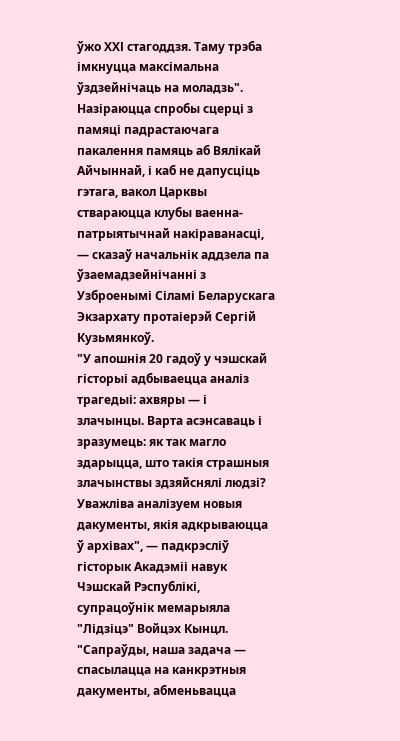ўжо ХХІ стагоддзя. Таму трэба імкнуцца максімальна ўздзейнічаць на моладзь".
Назіраюцца спробы сцерці з памяці падрастаючага пакалення памяць аб Вялікай Айчыннай, і каб не дапусціць гэтага, вакол Царквы ствараюцца клубы ваенна-патрыятычнай накіраванасці, — сказаў начальнік аддзела па ўзаемадзейнічанні з Узброенымі Сіламі Беларускага Экзархату протаіерэй Сергій Кузьмянкоў.
"У апошнія 20 гадоў у чэшскай гісторыі адбываецца аналіз трагедыі: ахвяры — і злачынцы. Варта асэнсаваць і зразумець: як так магло здарыцца, што такія страшныя злачынствы здзяйснялі людзі? Уважліва аналізуем новыя дакументы, якія адкрываюцца ў архівах", — падкрэсліў гісторык Акадэміі навук Чэшскай Рэспублікі, супрацоўнік мемарыяла "Лідзіцэ" Войцэх Кынцл.
"Сапраўды, наша задача — спасылацца на канкрэтныя дакументы, абменьвацца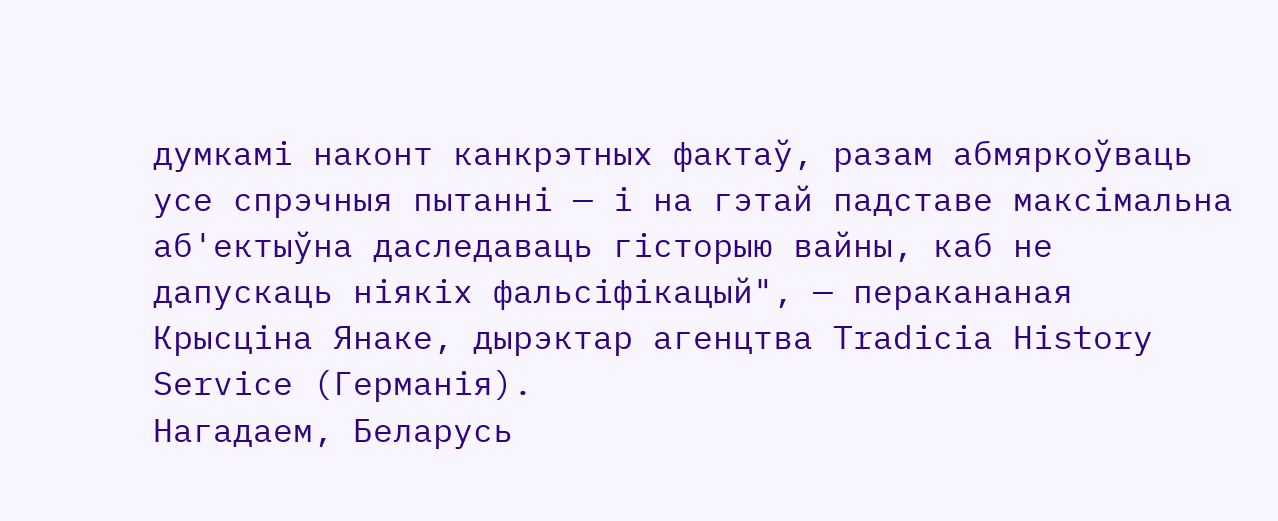думкамі наконт канкрэтных фактаў, разам абмяркоўваць усе спрэчныя пытанні — і на гэтай падставе максімальна аб'ектыўна даследаваць гісторыю вайны, каб не дапускаць ніякіх фальсіфікацый", — перакананая Крысціна Янаке, дырэктар агенцтва Trаdісіа Hіstоrу Sеrvісе (Германія).
Нагадаем, Беларусь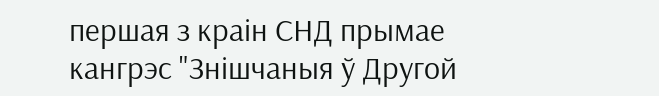першая з краін СНД прымае кангрэс "Знішчаныя ў Другой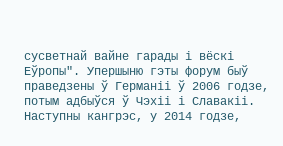сусветнай вайне гарады і вёскі Еўропы". Упершыню гэты форум быў праведзены ў Германіі ў 2006 годзе, потым адбыўся ў Чэхіі і Славакіі.
Наступны кангрэс, у 2014 годзе,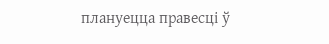плануецца правесці ў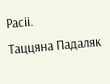Расіі.
Таццяна Падаляк